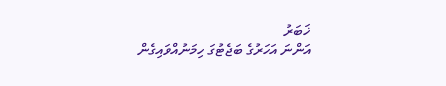ޚަބަރު
އަންނަ އަހަރުގެ ބަޖެޓުގަ ހިމަނުއްވައިގެން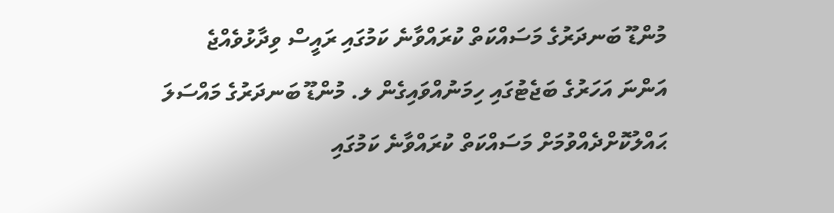މުންޑޫ ބަނދަރުގެ މަސައްކަތް ކުރައްވާނެ ކަމުގައި ރައީސް ވިދާޅުވެއްޖެ
އަންނަ އަހަރުގެ ބަޖެޓުގައި ހިމަނުއްވައިގެން ލ. މުންޑޫ ބަނދަރުގެ މައްސަލަ ޙައްލުކޮށްދެއްވުމަށް މަސައްކަތް ކުރައްވާނެ ކަމުގައި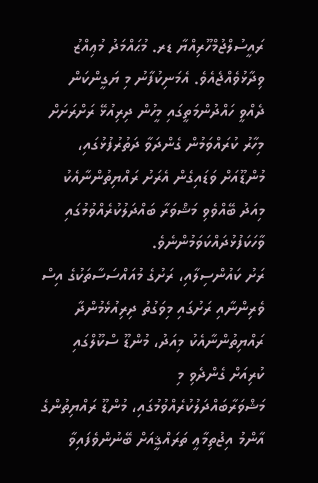ރައީސުލްޖުމްހޫރިއްޔާ ޑރ. މުޙައްމަދު މުޢިއްޒު ވިދާޅުވެއްޖެއެވެ. އެމަނިކުފާނު މި ޔަގީންކަން ދެއްވީ ހައްދުންމަތީގައި މީހުން ދިރިއުޅޭ ރަށްރަށަށް މިހާރު ކުރައްވަމުން ގެންދަވާ ދަތުރުފުޅުގައި، މުންޑޫއަށް ވަޑައިގެން އެރަށު ރައްޔިތުންނާއެކު މިއަދު ބޭއްވެވި މަޝްވަރާ ބައްދަލުކުރެއްވުމުގައި ވާހަކަފުޅުދައްކަވަމުންނެވެ.
ރަށު ކައުންސިލާއި، ރަށުގެ މުއައްސަސާތަކުގެ އިސް ވެރިންނާއި ރަށުގައި މިވަގުތު ދިރިއުޅެމުންދާ ރައްޔިތުންނާއެކު މިއަދު، މުންޑޫ ސްކޫލްގައި ކުރިއަށް ގެންދެވި މި މަޝްވަރާބައްދަލުކުރެއްވުމުގައި، މުންޑޫ ރައްޔިތުންގެ އާންމު އިޖުތިމާޢީ ތަރައްޤީއަށް ބޭނުންވެފައިވާ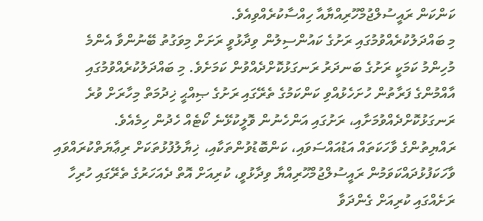ކަންކަން ރައީސުލްޖުމްހޫރިއްޔާއާ ހިއްސާކުރެއްވިއެވެ.
މި ބައްދަލުކުރެއްވުމުގައި ރަށުގެ ކައުންސިލުން ވިދާޅުވީ ރަށަށް މިވަގުތު ބޭނުންވާ އެންމެ މުހިންމު ކަމަކީ ރަށުގެ ބަނދަރު ރަނގަޅުކޮށްދެއްވުން ކަމަށެވެ. މި ބައްދަލުކުރެއްވުމުގައި އާއްމުންގެ ފަރާތުން ހުށަހެޅުއްވި ކަންކަމުގެ ތެރޭގައި ރަށުގެ ޞިއްޙީ ޚިދުމަތް މިހާރަށް ވުރެ ރަނގަޅުކޮށްދެއްވުމަށާއި، ރަށުގައި އަންހެނުން ވޮލީކުޅޭނެ ކޯޓެއް ހެދުން ހިމެއެވެ.
ރައްޔިތުންގެ ވާހަކަތައް އަޑުއައްސަވައި، ކަންބޮޑުވުންތަކާއި، ޚިޔާލުފުޅުތަކަށް ރިޢާޔަތްކުރައްވައި ވާހަކަފުޅުދައްކަވަމުން ރައީސުލްޖުމްހޫރިއްޔާ ވިދާޅުވީ، ކުރިއަށް އޮތް ދެއަހަރުގެ ތެރޭގައި ހުރިހާ ރަށެއްގައި ކުރިއަށް ގެންދަވާ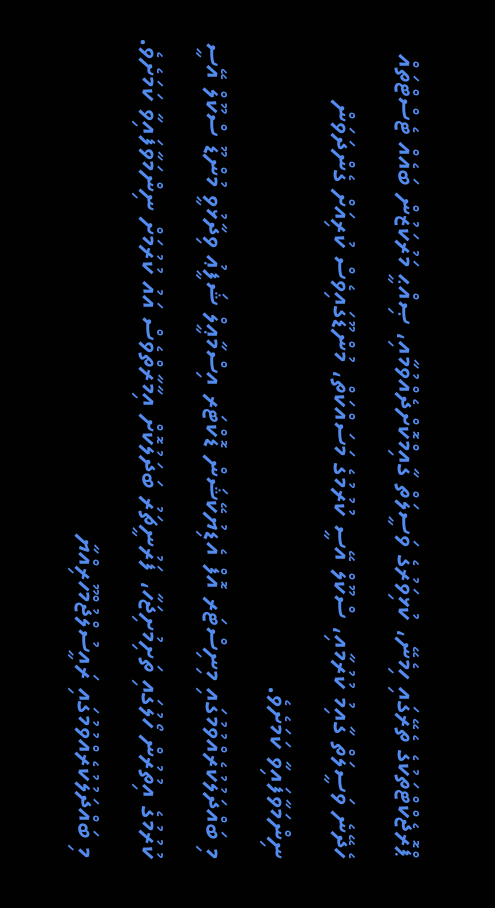ޕްރޮޖެކްޓްތަކުގެ ތެރޭގައި ހިމެނޭ، ކުޅިވަރުގެ ވަސީލަތް ގާއިމްކޮށްދެއްވުމާއި، ޞިއްޙީ މަރުކަޒުން ބައެއް ޓެސްޓްތައް ހެދޭނެ ވަސީލަތް ގާއިމު ކުރުމާއި، ސްކޫލް އޭސީ ކުރުމުގެ މަސައްކަތް، މުންޑޫގައިވެސް ކުރިއަށް ގެންދަވަން ނިންމަވާފައިވާ ކަމަށެވެ.
މި ބައްދަލުކުރެއްވުމުގައި މިނިސްޓަރ އޮފް އެޑިޔުކޭޝަން ޑޮކްޓަރ އިސްމާޢީލް ޝަފީޢު ވިދާޅުވީ މުންޑޫ ސްކޫލް އޭސީ ކުރުމުގެ އިތުރުން ހޯލުގައި ތަށިމުށިޖަހާ، ފަރުނީޗަރު ބަދަލުކޮށް އިމާރާތްވެސް އައު ކުރުމަށް ނިންމަވާފައިވާ ކަމަށެވެ.
މި ބައްދަލުކުރެއްވުމުގައި ރައީސުލްޖުމްހޫރިއްޔާ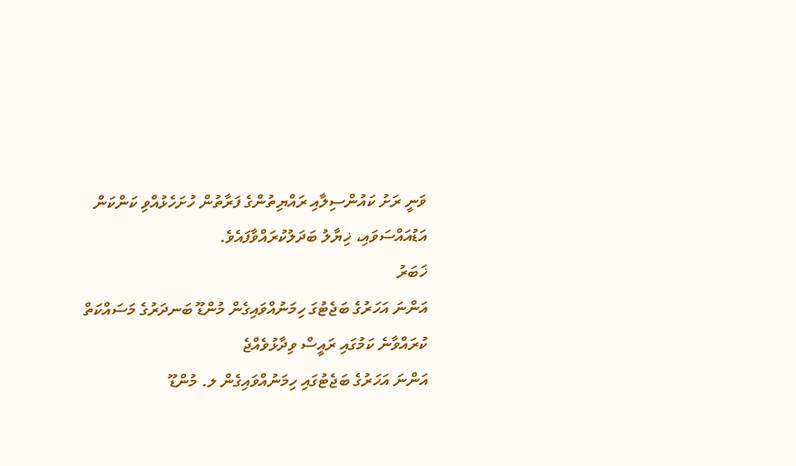ވަނީ ރަށު ކައުންސިލާއި ރައްޔިތުންގެ ފަރާތުން ހުށަހެޅުއްވި ކަންކަން އަޑުއައްސަވައި، ޚިޔާލު ބަދަލުކުރައްވާފައެވެ.
ޚަބަރު
އަންނަ އަހަރުގެ ބަޖެޓުގަ ހިމަނުއްވައިގެން މުންޑޫ ބަނދަރުގެ މަސައްކަތް ކުރައްވާނެ ކަމުގައި ރައީސް ވިދާޅުވެއްޖެ
އަންނަ އަހަރުގެ ބަޖެޓުގައި ހިމަނުއްވައިގެން ލ. މުންޑޫ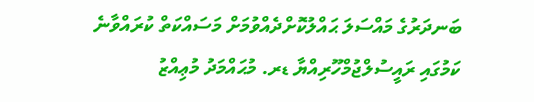ބަނދަރުގެ މައްސަލަ ޙައްލުކޮށްދެއްވުމަށް މަސައްކަތް ކުރައްވާނެ ކަމުގައި ރައީސުލްޖުމްހޫރިއްޔާ ޑރ. މުޙައްމަދު މުޢިއްޒު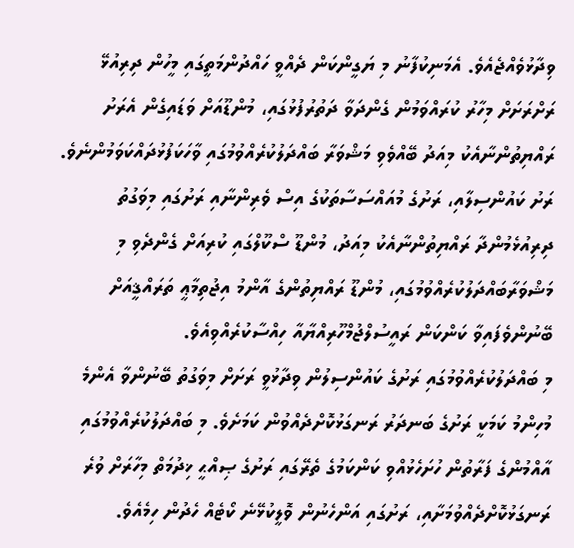ވިދާޅުވެއްޖެއެވެ. އެމަނިކުފާނު މި ޔަގީންކަން ދެއްވީ ހައްދުންމަތީގައި މީހުން ދިރިއުޅޭ ރަށްރަށަށް މިހާރު ކުރައްވަމުން ގެންދަވާ ދަތުރުފުޅުގައި، މުންޑޫއަށް ވަޑައިގެން އެރަށު ރައްޔިތުންނާއެކު މިއަދު ބޭއްވެވި މަޝްވަރާ ބައްދަލުކުރެއްވުމުގައި ވާހަކަފުޅުދައްކަވަމުންނެވެ.
ރަށު ކައުންސިލާއި، ރަށުގެ މުއައްސަސާތަކުގެ އިސް ވެރިންނާއި ރަށުގައި މިވަގުތު ދިރިއުޅެމުންދާ ރައްޔިތުންނާއެކު މިއަދު، މުންޑޫ ސްކޫލްގައި ކުރިއަށް ގެންދެވި މި މަޝްވަރާބައްދަލުކުރެއްވުމުގައި، މުންޑޫ ރައްޔިތުންގެ އާންމު އިޖުތިމާޢީ ތަރައްޤީއަށް ބޭނުންވެފައިވާ ކަންކަން ރައީސުލްޖުމްހޫރިއްޔާއާ ހިއްސާކުރެއްވިއެވެ.
މި ބައްދަލުކުރެއްވުމުގައި ރަށުގެ ކައުންސިލުން ވިދާޅުވީ ރަށަށް މިވަގުތު ބޭނުންވާ އެންމެ މުހިންމު ކަމަކީ ރަށުގެ ބަނދަރު ރަނގަޅުކޮށްދެއްވުން ކަމަށެވެ. މި ބައްދަލުކުރެއްވުމުގައި އާއްމުންގެ ފަރާތުން ހުށަހެޅުއްވި ކަންކަމުގެ ތެރޭގައި ރަށުގެ ޞިއްޙީ ޚިދުމަތް މިހާރަށް ވުރެ ރަނގަޅުކޮށްދެއްވުމަށާއި، ރަށުގައި އަންހެނުން ވޮލީކުޅޭނެ ކޯޓެއް ހެދުން ހިމެއެވެ.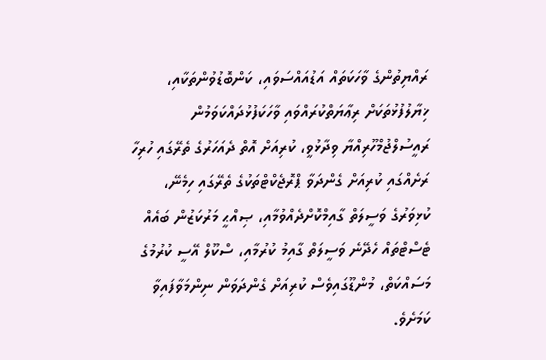ރައްޔިތުންގެ ވާހަކަތައް އަޑުއައްސަވައި، ކަންބޮޑުވުންތަކާއި، ޚިޔާލުފުޅުތަކަށް ރިޢާޔަތްކުރައްވައި ވާހަކަފުޅުދައްކަވަމުން ރައީސުލްޖުމްހޫރިއްޔާ ވިދާޅުވީ، ކުރިއަށް އޮތް ދެއަހަރުގެ ތެރޭގައި ހުރިހާ ރަށެއްގައި ކުރިއަށް ގެންދަވާ ޕްރޮޖެކްޓްތަކުގެ ތެރޭގައި ހިމެނޭ، ކުޅިވަރުގެ ވަސީލަތް ގާއިމްކޮށްދެއްވުމާއި، ޞިއްޙީ މަރުކަޒުން ބައެއް ޓެސްޓްތައް ހެދޭނެ ވަސީލަތް ގާއިމު ކުރުމާއި، ސްކޫލް އޭސީ ކުރުމުގެ މަސައްކަތް، މުންޑޫގައިވެސް ކުރިއަށް ގެންދަވަން ނިންމަވާފައިވާ ކަމަށެވެ.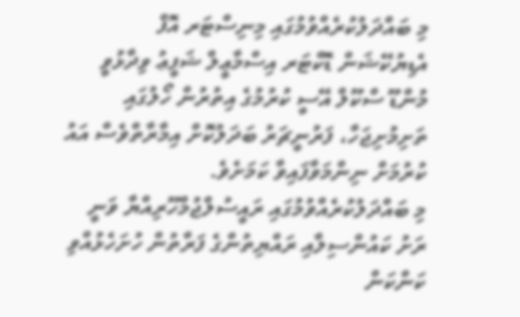މި ބައްދަލުކުރެއްވުމުގައި މިނިސްޓަރ އޮފް އެޑިޔުކޭޝަން ޑޮކްޓަރ އިސްމާޢީލް ޝަފީޢު ވިދާޅުވީ މުންޑޫ ސްކޫލް އޭސީ ކުރުމުގެ އިތުރުން ހޯލުގައި ތަށިމުށިޖަހާ، ފަރުނީޗަރު ބަދަލުކޮށް އިމާރާތްވެސް އައު ކުރުމަށް ނިންމަވާފައިވާ ކަމަށެވެ.
މި ބައްދަލުކުރެއްވުމުގައި ރައީސުލްޖުމްހޫރިއްޔާ ވަނީ ރަށު ކައުންސިލާއި ރައްޔިތުންގެ ފަރާތުން ހުށަހެޅުއްވި ކަންކަން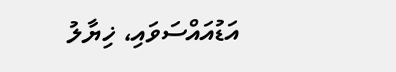އަޑުއައްސަވައި، ޚިޔާލު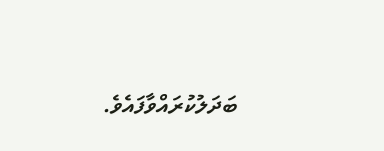ބަދަލުކުރައްވާފައެވެ.